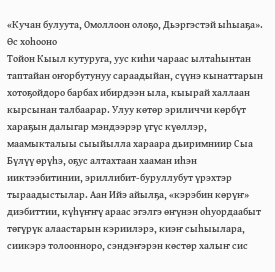«Кучан булуута, Омоллоон олоҕо, Дьэргэстэй ыһыаҕа».
Өс хоһооно
Тойон Кыыл кутуруга, уус киһи чараас ылтаһынтан таптайан оҥорбутунуу сараадыйан, сүүнэ кынаттарын хотоҕойдоро барбах ибирдээн ыла, кыырай халлаан кырсынан талбаарар. Улуу көтөр эриличчи көрбүт хараҕын далыгар мэндээрэр үгүс күөллэр, маамыкталыы сыыйылла хараара дьиримниир Сыа Бүлүү өрүһэ, оҕус алтахтаан хааман иһэн ииктээбитинии, эриллибит-буруллубут үрэхтэр тыраадыстылар. Аан Ийэ айылҕа, «кэрэбин көрүҥ» диэбиттии, күһүҥҥү араас эгэлгэ өҥүнэн оһуордаабыт төгүрүк алаастарын кэриилэрэ, киэҥ сыһыылара, сиикэрэ толоонноро, сэндэҥэрэн көстөр халыҥ сис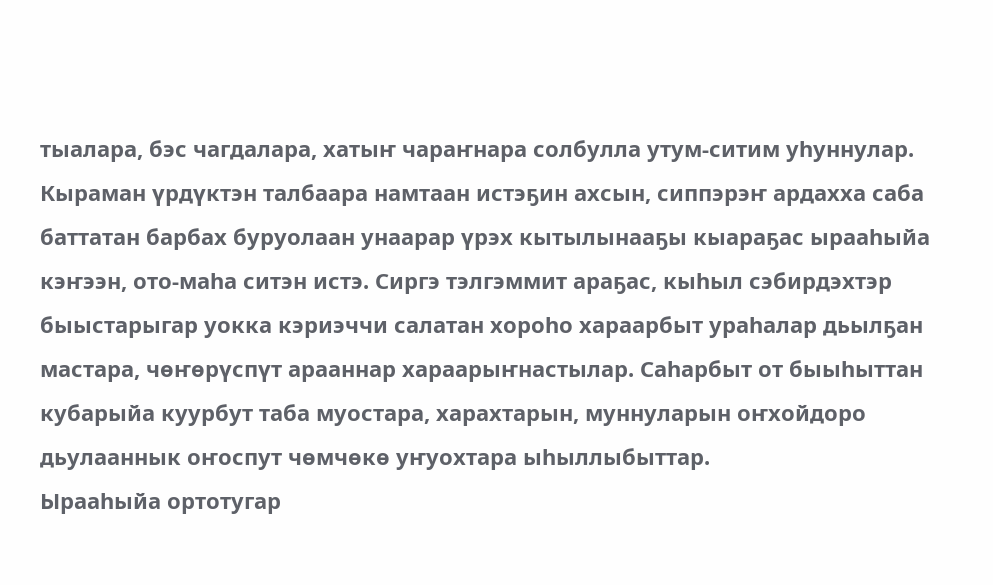тыалара, бэс чагдалара, хатыҥ чараҥнара солбулла утум-ситим уһуннулар. Кыраман үрдүктэн талбаара намтаан истэҕин ахсын, сиппэрэҥ ардахха саба баттатан барбах буруолаан унаарар үрэх кытылынааҕы кыараҕас ырааһыйа кэҥээн, ото-маһа ситэн истэ. Сиргэ тэлгэммит араҕас, кыһыл сэбирдэхтэр быыстарыгар уокка кэриэччи салатан хороһо хараарбыт ураһалар дьылҕан мастара, чөҥөрүспүт арааннар хараарыҥнастылар. Саһарбыт от быыһыттан кубарыйа куурбут таба муостара, харахтарын, муннуларын оҥхойдоро дьулааннык оҥоспут чөмчөкө уҥуохтара ыһыллыбыттар.
Ырааһыйа ортотугар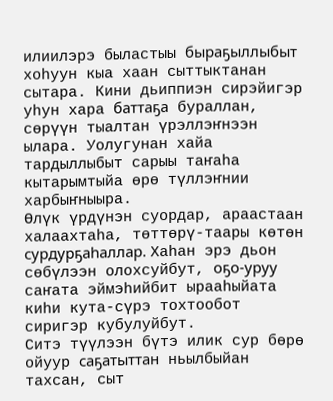илиилэрэ быластыы быраҕыллыбыт хоһуун кыа хаан сыттыктанан сытара. Кини дьиппиэн сирэйигэр уһун хара баттаҕа бураллан, сөрүүн тыалтан үрэллэҥнээн ылара. Уолугунан хайа тардыллыбыт сарыы таҥаһа кытарымтыйа өрө түллэҥнии харбыҥныыра.
Өлүк үрдүнэн суордар, араастаан халаахтаһа, төттөрү-таары көтөн сурдурҕаһаллар. Хаһан эрэ дьон сөбүлээн олохсуйбут, оҕо-уруу саҥата эймэһийбит ырааһыйата киһи кута-сүрэ тохтообот сиригэр кубулуйбут.
Ситэ түүлээн бүтэ илик сур бөрө ойуур саҕатыттан ньылбыйан тахсан, сыт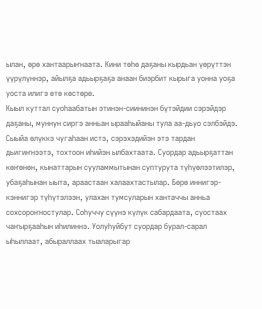ылан, өрө хантаарыҥнаата. Кини төһө даҕаны кырдьан үөрүттэн үүрүлүннэр, айылҕа адьырҕаҕа анаан биэрбит кырыга уонна уоҕа уоста илигэ өтө көстөрө.
Кыыл куттал суоһаабатын этинэн-сиининэн бүтэйдии сэрэйдэр даҕаны, муннун сиргэ анньан ырааһыйаны тула аа-дьуо сэлбэйдэ. Сыыйа өлүккэ чугаһаан истэ, сэрэхэдийэн этэ тардан дьигиҥнээтэ, тохтоон иһийэн ылбахтаата. Суордар адьырҕаттан көҥөнөн, кынаттарын сууламмытынан суптурута түһүөлээтилэр, убаҕаһынан ыыта, араастаан халаахтастылар. Бөрө иннигэр-кэннигэр түһүтэлээн, улахан тумсуларын хантаччы анньа сохсороҥностулар. Соһуччу сүүнэ күлүк сабардаата, суостаах чаҥырҕааһын иһилиннэ. Уолуһуйбут суордар бурал-сарал ыһыллаат, абыраллаах тыаларыгар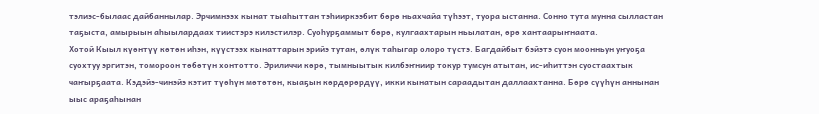тэлиэс-былаас дайбаннылар. Эрчимнээх кынат тыаһыттан тэһииркээбит бөрө ньахчайа түһээт, туора ыстанна. Сонно тута мунна сылластан таҕыста, амырыын аһыылардаах тиистэрэ килэстилэр. Суоһурҕаммыт бөрө, кулгаахтарын ньылатан, өрө хантаарыҥнаата.
Хотой Кыыл күөнтүү көтөн иһэн, күүстээх кынаттарын эрийэ тутан, өлүк таһыгар олоро түстэ. Багдайбыт бэйэтэ суон моонньун уҥуоҕа суохтуу эргитэн, томороон төбөтүн хонтотто. Эриличчи көрө, тымныытык килбэҥниир токур тумсун атытан, ис-иһиттэн суостаахтык чаҥырҕаата. Кэдэйэ-чинэйэ кэтит түөһүн мөтөтөн, кыаҕын көрдөрөрдүү, икки кынатын сараадытан даллаахтанна. Бөрө сүүһүн аннынан ыыс араҕаһынан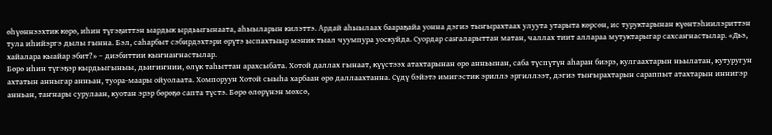өһүөннээхтик көрө, иһин түгэҕиттэн ыардык ырдьыгынаата, аһыыларын килэттэ. Ардай аһыылаах баараҕайа уонна дэгиэ тыҥырахтаах улуута утарыта көрсөн, ис туруктарынан күөнтэһиилэриттэн тула иһийэргэ дылы гынна. Бэл, саһарбыт сэбирдэхтэри өрүтэ ыспахтыыр мэник тыал чуумпура уоскуйда. Суордар саҥаларыттан матан, чаллах тиит аллараа мутуктарыгар сахсаҥнастылар. «Дьэ, хайалара кыайар эбит?» – диэбиттии кыҥнаҥнастылар.
Бөрө иһин түгэҕэр кырдьыгыныы, дьигиҥнии, өлүк таһыттан арахсыбата. Хотой даллах гынаат, күүстээх атахтарынан өрө анньынан, саба түспүтүн аһаран биэрэ, кулгаахтарын ньылатан, кутуругун ахтатын анныгар анньан, туора-маары ойуолаата. Хомпоруун Хотой сыыһа харбаан өрө даллаахтанна. Сүдү бэйэтэ имигэстик эриллэ эргиллээт, дэгиэ тыҥырахтарын сараппыт атахтарын иннигэр анньан, таҥнары сурулаан, куотан эрэр бөрөҕө сапта түстэ. Бөрө өлөрүнэн мөхсө,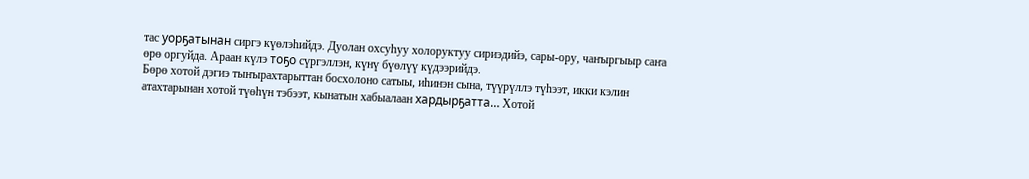тас уорҕатынан сиргэ күөлэһийдэ. Дуолан охсуһуу холоруктуу сириэдийэ, сары-ору, чаҥыргыыр саҥа өрө оргуйда. Араан күлэ тоҕо сүргэллэн, күнү бүөлүү күдээрийдэ.
Бөрө хотой дэгиэ тыҥырахтарыттан босхолоно сатыы, иһинэн сына, түүрүллэ түһээт, икки кэлин атахтарынан хотой түөһүн тэбээт, кынатын хабыалаан хардырҕатта… Хотой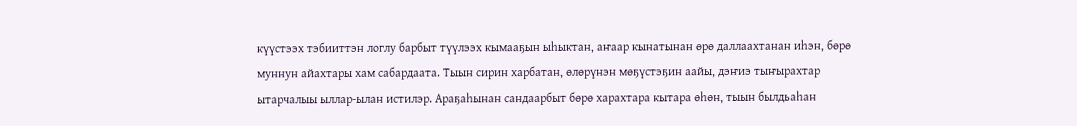күүстээх тэбииттэн логлу барбыт түүлээх кымааҕын ыһыктан, аҥаар кынатынан өрө даллаахтанан иһэн, бөрө муннун айахтары хам сабардаата. Тыын сирин харбатан, өлөрүнэн мөҕүстэҕин аайы, дэҥиэ тыҥырахтар ытарчалыы ыллар-ылан истилэр. Араҕаһынан сандаарбыт бөрө харахтара кытара өһөн, тыын былдьаһан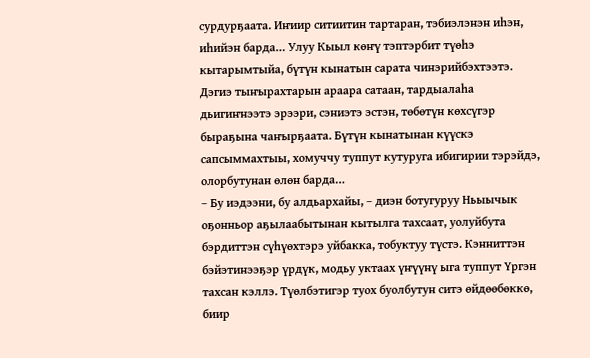сурдурҕаата. Иҥиир ситиитин тартаран, тэбиэлэнэн иһэн, иһийэн барда… Улуу Кыыл көҥү тэптэрбит түөһэ кытарымтыйа, бүтүн кынатын сарата чинэрийбэхтээтэ. Дэгиэ тыҥырахтарын араара сатаан, тардыалаһа дьигиҥнээтэ эрээри, сэниэтэ эстэн, төбөтүн көхсүгэр быраҕына чаҥырҕаата. Бүтүн кынатынан күүскэ сапсыммахтыы, хомуччу туппут кутуруга ибигирии тэрэйдэ, олорбутунан өлөн барда…
– Бу иэдээни, бу алдьархайы, – диэн ботугуруу Ньыычык оҕонньор аҕылаабытынан кытылга тахсаат, уолуйбута бэрдиттэн сүһүөхтэрэ уйбакка, тобуктуу түстэ. Кэнниттэн бэйэтинээҕэр үрдүк, модьу уктаах үҥүүнү ыга туппут Үргэн тахсан кэллэ. Түөлбэтигэр туох буолбутун ситэ өйдөөбөккө, биир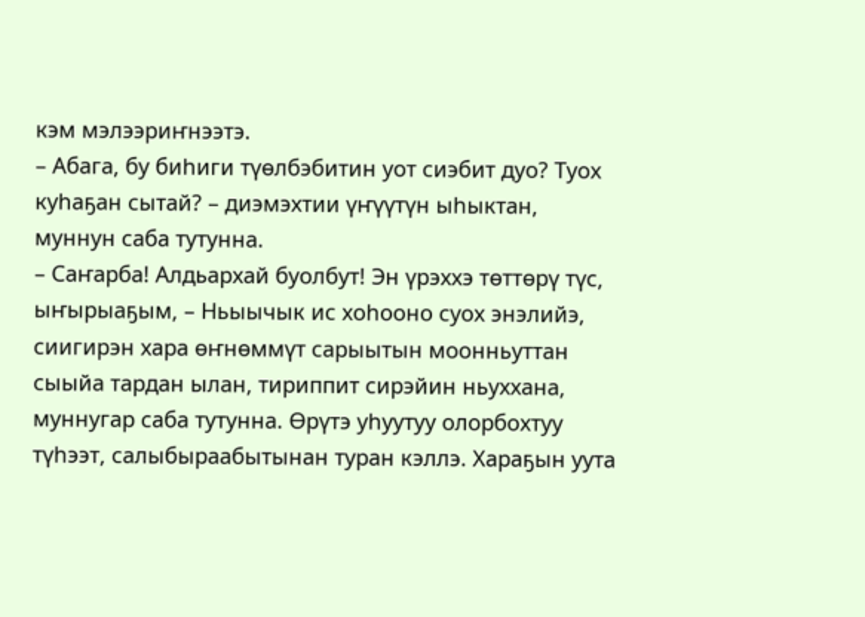кэм мэлээриҥнээтэ.
– Абага, бу биһиги түөлбэбитин уот сиэбит дуо? Туох куһаҕан сытай? – диэмэхтии үҥүүтүн ыһыктан, муннун саба тутунна.
– Саҥарба! Алдьархай буолбут! Эн үрэххэ төттөрү түс, ыҥырыаҕым, – Ньыычык ис хоһооно суох энэлийэ, сиигирэн хара өҥнөммүт сарыытын моонньуттан сыыйа тардан ылан, тириппит сирэйин ньуххана, муннугар саба тутунна. Өрүтэ уһуутуу олорбохтуу түһээт, салыбыраабытынан туран кэллэ. Хараҕын уута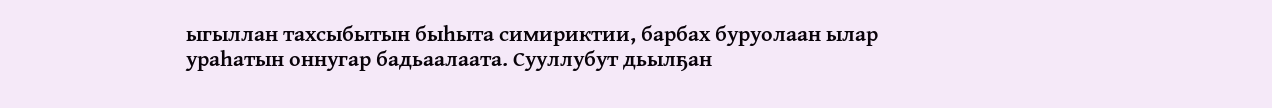ыгыллан тахсыбытын быһыта симириктии, барбах буруолаан ылар ураһатын оннугар бадьаалаата. Сууллубут дьылҕан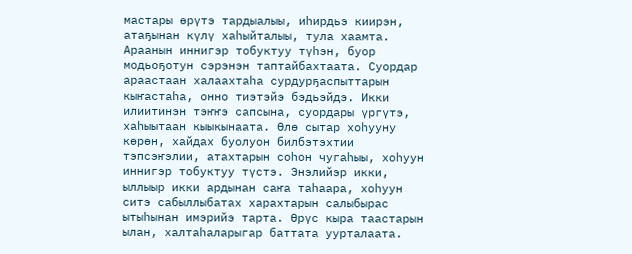мастары өрүтэ тардыалыы, иһирдьэ киирэн, атаҕынан күлү хаһыйталыы, тула хаамта. Араанын иннигэр тобуктуу түһэн, буор модьоҕотун сэрэнэн таптайбахтаата. Суордар араастаан халаахтаһа сурдурҕаспыттарын кыҥастаһа, онно тиэтэйэ бэдьэйдэ. Икки илиитинэн тэҥҥэ сапсына, суордары үргүтэ, хаһыытаан кыыкынаата. Өлө сытар хоһууну көрөн, хайдах буолуон билбэтэхтии тэпсэҥэлии, атахтарын соһон чугаһыы, хоһуун иннигэр тобуктуу түстэ. Энэлийэр икки, ыллыыр икки ардынан саҥа таһаара, хоһуун ситэ сабыллыбатах харахтарын салыбырас ытыһынан имэрийэ тарта. Өрүс кыра таастарын ылан, халтаһаларыгар баттата уурталаата.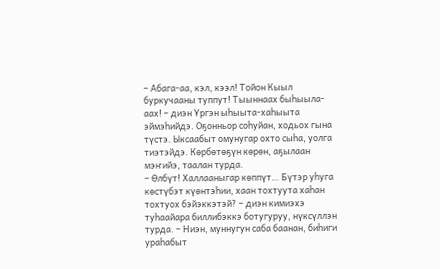– Абага-аа, кэл, кээл! Тойон Кыыл буркучааны туппут! Тыыннаах быһыыла-аах! – диэн Үргэн ыһыыта-хаһыыта эймэһийдэ. Оҕонньор соһуйан, ходьох гына түстэ. Ыксаабыт омунугар охто сыһа, уолга тиэтэйдэ. Көрбөтөҕүн көрөн, аҕылаан мэҥийэ, таалан турда.
– Өлбүт! Халлааныгар көппүт… Бүтэр уһуга көстүбэт күөнтэһии, хаан тохтуута хаһан тохтуох бэйэккэтэй? – диэн кимиэхэ туһаайара биллибэккэ ботугуруу, нүксүллэн турда. – Ниэн, муннугун саба баанан, биһиги ураһабыт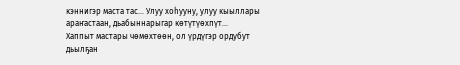кэннигэр маста тас… Улуу хоһууну, улуу кыыллары араҥастаан, дьабыннарыгар көтүтүөхпүт…
Хаппыт мастары чөмөхтөөн, ол үрдүгэр ордубут дьылҕан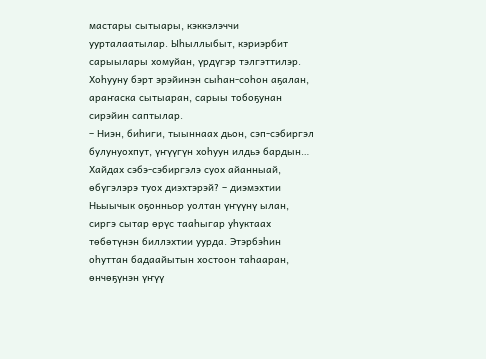мастары сытыары, кэккэлэччи уурталаатылар. Ыһыллыбыт, кэриэрбит сарыылары хомуйан, үрдүгэр тэлгэттилэр. Хоһууну бэрт эрэйинэн сыһан-соһон аҕалан, араҥаска сытыаран, сарыы тобоҕунан сирэйин саптылар.
– Ниэн, биһиги, тыыннаах дьон, сэп-сэбиргэл булунуохпут, үҥүүгүн хоһуун илдьэ бардын… Хайдах сэбэ-сэбиргэлэ суох айанныай, өбүгэлэрэ туох диэхтэрэй? – диэмэхтии Ньыычык оҕонньор уолтан үҥүүнү ылан, сиргэ сытар өрүс тааһыгар уһуктаах төбөтүнэн биллэхтии уурда. Этэрбэһин оһуттан бадаайытын хостоон таһааран, өнчөҕүнэн үҥүү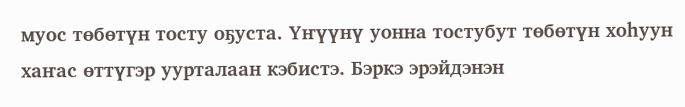муос төбөтүн тосту оҕуста. Үҥүүнү уонна тостубут төбөтүн хоһуун хаҥас өттүгэр уурталаан кэбистэ. Бэркэ эрэйдэнэн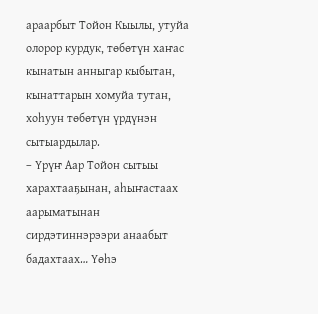араарбыт Тойон Кыылы, утуйа олорор курдук, төбөтүн хаҥас кынатын анныгар кыбытан, кынаттарын хомуйа тутан, хоһуун төбөтүн үрдүнэн сытыардылар.
– Үрүҥ Аар Тойон сытыы харахтааҕынан, аһыҥастаах аарыматынан сирдэтиннэрээри анаабыт бадахтаах… Үөһэ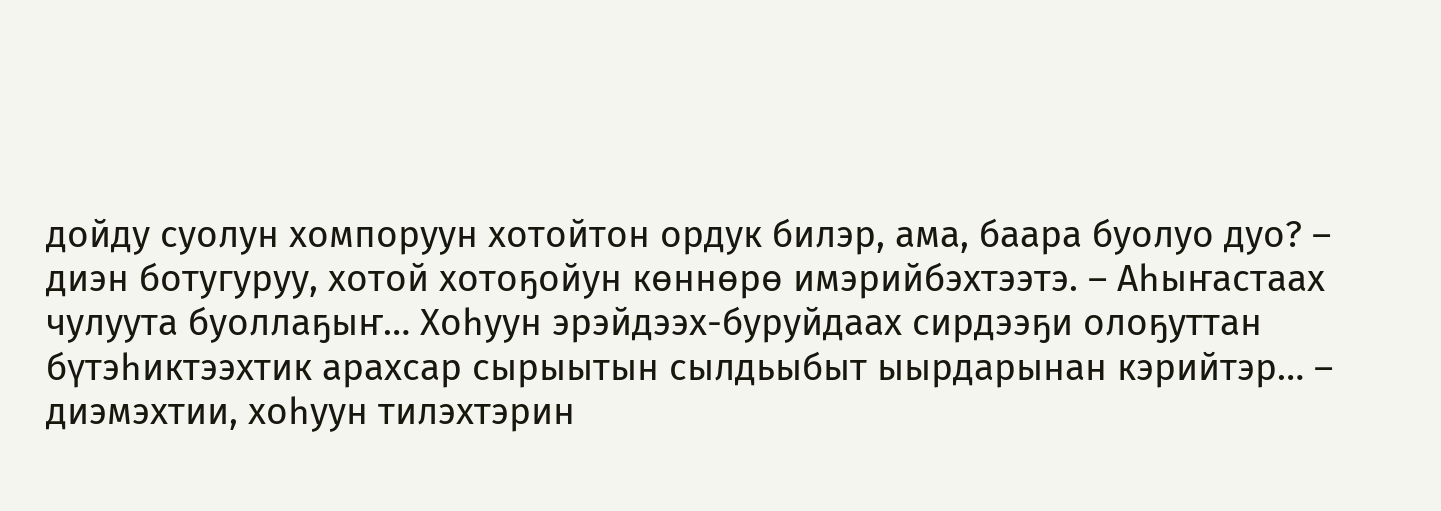дойду суолун хомпоруун хотойтон ордук билэр, ама, баара буолуо дуо? – диэн ботугуруу, хотой хотоҕойун көннөрө имэрийбэхтээтэ. – Аһыҥастаах чулуута буоллаҕыҥ… Хоһуун эрэйдээх-буруйдаах сирдээҕи олоҕуттан бүтэһиктээхтик арахсар сырыытын сылдьыбыт ыырдарынан кэрийтэр… – диэмэхтии, хоһуун тилэхтэрин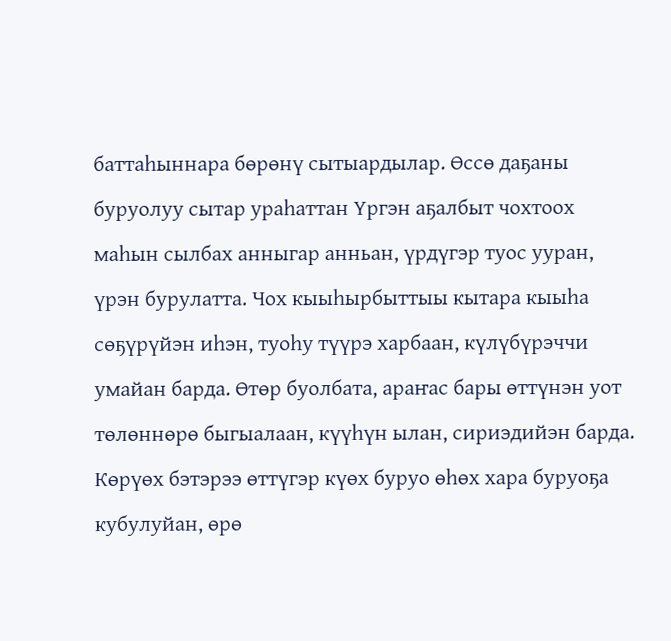баттаһыннара бөрөнү сытыардылар. Өссө даҕаны буруолуу сытар ураһаттан Үргэн аҕалбыт чохтоох маһын сылбах анныгар анньан, үрдүгэр туос ууран, үрэн бурулатта. Чох кыыһырбыттыы кытара кыыһа сөҕүрүйэн иһэн, туоһу түүрэ харбаан, күлүбүрэччи умайан барда. Өтөр буолбата, араҥас бары өттүнэн уот төлөннөрө быгыалаан, күүһүн ылан, сириэдийэн барда. Көрүөх бэтэрээ өттүгэр күөх буруо өһөх хара буруоҕа кубулуйан, өрө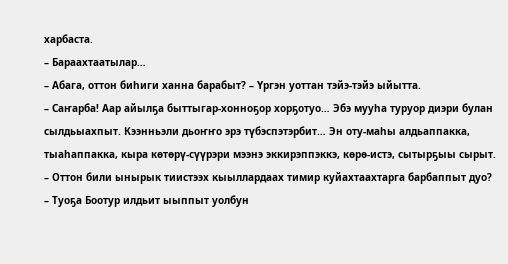харбаста.
– Бараахтаатылар…
– Абага, оттон биһиги ханна барабыт? – Үргэн уоттан тэйэ-тэйэ ыйытта.
– Саҥарба! Аар айылҕа быттыгар-хонноҕор хорҕотуо… Эбэ мууһа туруор диэри булан сылдьыахпыт. Кээнньэли дьоҥҥо эрэ түбэспэтэрбит… Эн оту-маһы алдьаппакка, тыаһаппакка, кыра көтөрү-сүүрэри мээнэ эккирэппэккэ, көрө-истэ, сытырҕыы сырыт.
– Оттон били ынырык тиистээх кыыллардаах тимир куйахтаахтарга барбаппыт дуо?
– Туоҕа Боотур илдьит ыыппыт уолбун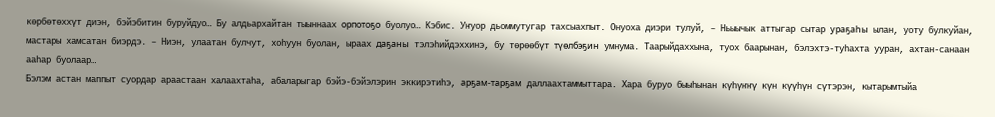көрбөтөххүт диэн, бэйэбитин буруйдуо… Бу алдьархайтан тыыннаах орпотоҕо буолуо… Кэбис. Уҥуор дьоммутугар тахсыахпыт. Онуоха диэри тулуй, – Ньыычык аттыгар сытар ураҕаһы ылан, уоту булкуйан, мастары хамсатан биэрдэ. – Ниэн, улаатан булчут, хоһуун буолан, ыраах даҕаны тэлэһийдэххинэ, бу төрөөбүт түөлбэҕин умнума. Таарыйдаххына, туох баарынан, бэлэхтэ-туһахта ууран, ахтан-санаан ааһар буолаар…
Бэлэм астан маппыт суордар араастаан халаахтаһа, абаларыгар бэйэ-бэйэлэрин эккирэтиһэ, арҕам-тарҕам даллаахтаммыттара. Хара буруо быыһынан күһүҥҥү күн күүһүн сүтэрэн, кытарымтыйа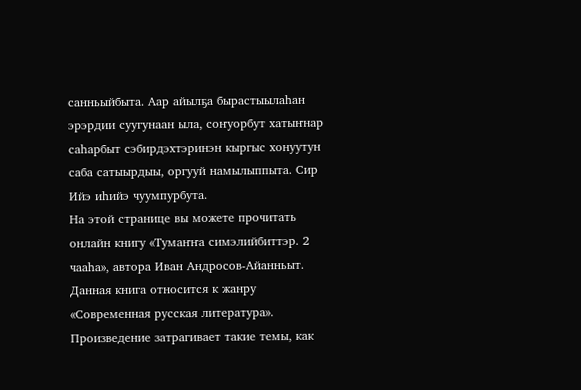санньыйбыта. Аар айылҕа бырастыылаһан эрэрдии суугунаан ыла, соҥуорбут хатыҥнар саһарбыт сэбирдэхтэринэн кыргыс хонуутун саба сатыырдыы, оргууй намылыппыта. Сир Ийэ иһийэ чуумпурбута.
На этой странице вы можете прочитать онлайн книгу «Тумаҥҥа симэлийбиттэр. 2 чааһа», автора Иван Андросов-Айанньыт. Данная книга относится к жанру «Современная русская литература». Произведение затрагивает такие темы, как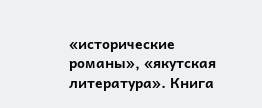«исторические романы», «якутская литература». Книга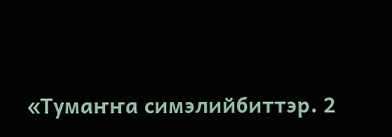«Тумаҥҥа симэлийбиттэр. 2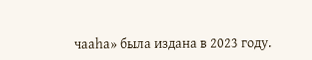чааһа» была издана в 2023 году.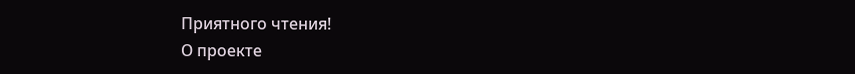Приятного чтения!
О проекте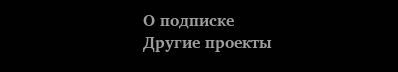О подписке
Другие проекты